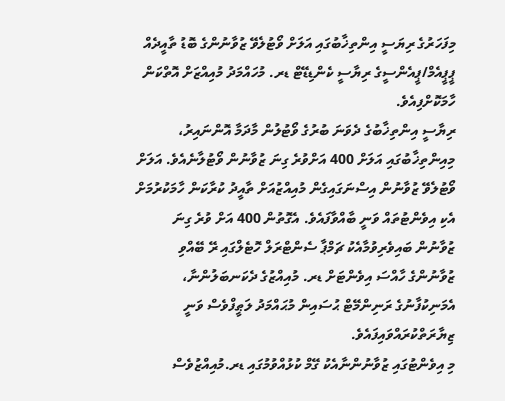މިފަހަރުގެ ރިޔަސީ އިންތިޚާބުގައި އަލަށް ވޯޓުލެވޭ ޒުވާނުންގެ ބޮޑު ތާއީދެއް ޕީޕީއެމް/ޕީއެންސީގެ ރިޔާސީ ކެންޑިޑޭޓް ޑރ. މުހައްމަދު މުއިއްޒަށް އޮތްކަން ހާމަކޮށްފިއެވެ.
ރިޔާސީ އިންތިޚާބުގެ ދެވަނަ ބުރުގެ ވޯޓުލުން މާދަމާ އޮންނައިރު، މިއިންތިޚާބުގައި އަލަށް 400 އަށްވުރެ ގިނަ ޒުވާނުން ވޯޓުލާނެއެވެ. އަލަށް ވޯޓުލެވޭ ޒުވާނުން އިސްނަގައިގެން މުއިއްޒުއަށް ތާއީދު ކުރާކަން ހާމަކުރުމަށް އެކި އިވެންޓުތައް ވަނީ ބާއްވާފައެވެ. އެގޮތުން 400 އަށް ވުރެ ގިނަ ޒުވާނުން ބައިވެރިވުމާއެކު ޗަމްޕާ ސެންޓްރަލް ހޮޓެލްގައި ރޭ ބޭއްވި ޒުވާނުންގެ ހާއްސަ އިވެންޓަށް ޑރ. މުއިއްޒުގެ ދެކަނބަލުންނާ، އެމަނިކުފާނުގެ ރަނިންމޭޓް ޙުސައިން މުޙައްމަދު ލަޠީފްވެސް ވަނީ ޒިޔާރަތްކުރައްވައިފައެވެ.
މި އިވެންޓުގައި ޒުވާނުންނާއެކު ގޭމް ކުޅުއްވުމުގައި ޑރ.މުއިއްޒުވެސް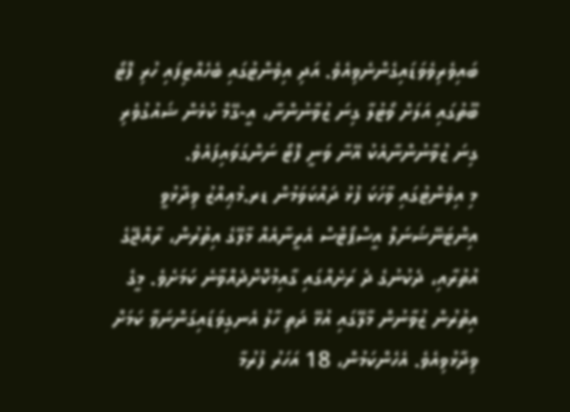ބައިވެރިވެވަޑައިގެންނެވިއެވެ. އަދި އިވެންޓުގައި ބެހެއްޓިފައި ހުރި ފޮޓޯ ބޫތުގައި އަލަށް ވޯޓުލާ ގިނަ ޒުވާނުންނާ، އީ-ގޭމް ކުޅެން ޝައުގުވެރި ގިނަ ޒުވާނުންނާއެކު އޭނާ ވަނީ ފޮޓޯ ނަންގަވައިފައެވެ.
މި އިވެންޓުގައި ވާހަކަ ފުޅު ދައްކަވަމުން ޑރ.މުޢިއްޒު ވިދާޅުވީ އިންޓަނޭޝަނަލް އީސްޕޯޓްސް އެރީނާއެއް މާލޭގެ އިތުރުން، ރާއްޖޭގެ އުތުރާއި، ދެކުނުގެ ދެ ރަށެއްގައި ގާއިމުކޮށްދެއްވާނެ ކަމަށެވެ. މީގެ އިތުރުން ޒުވާނުން މާލޭގައި އުޅޭ ދަތި ހާލު އެނގިވަޑައިގަންނަވާ ކަމަށް ވިދާޅުވިއެވެ. އެހެންކަމުން، 18 އަހަރު ފުރުމާ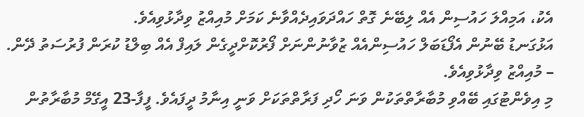އެކު، އަމިއްލަ ހައުސިން އެއް ލިބޭނެ ގޮތް ހައްދަވައިދެއްވާނެ ކަމަށް މުއިއްޒު ވިދާޅުވިއެވެ.
އަޅުގަނޑު ބޭނުން އެފޯޑަބަލް ހައުސިންއެއް ޒުވާނުންނަށް ފޯރުކޮށްދީގެން ލައިފް އެއް ބިލްޑު ކުރަން ފުރުސަތު ދޭން.
– މުއިއްޒު ވިދާޅުވިއެވެ.
މި އިވެންޓުގައި ބޭއްވި މުބާރާތްތަކުން ވަނަ ހޯދި ފަރާތްތަކަށް ވަނީ އިނާމު ދީފައެވެ. ފީފާ-23 އީގޭމް މުބާރާތުން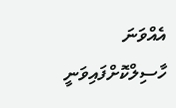އެއްވަނަ ހާސިލްކޮށްފައިވަނީ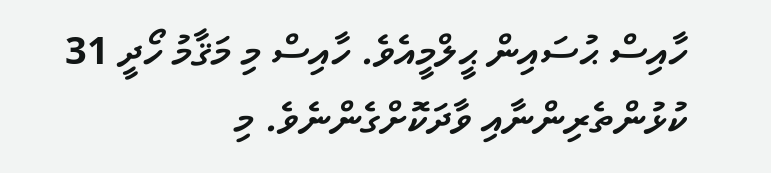ހާއިސް ޙުސައިން ޙީލްމީއެވެ. ހާއިސް މި މަޤާމު ހޯދީ 31 ކުޅުންތެރިންނާއި ވާދަކޮށްގެންނެވެ. މި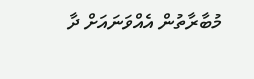މުބާރާތުން އެއްވަނައަށް ދާ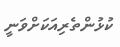ކުޅުންތެރިއަކަށްވަނީ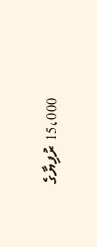15،000 ރުފިޔާގެ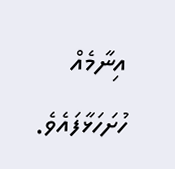އިނާމެއް ހުށަހަޅާފައެވެ.